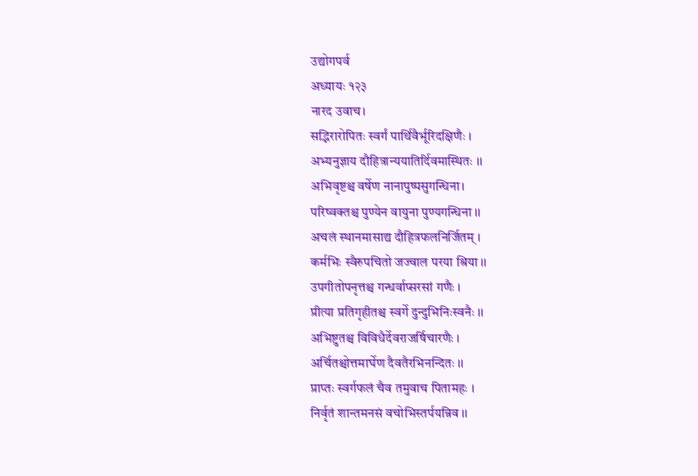उद्योगपर्व
अध्यायः १२३
नारद उवाच।
सद्भिरारोपितः स्वर्गं पार्थिवैर्भूरिदक्षिणैः ।
अभ्यनुज्ञाय दौहित्रान्ययातिर्दिवमास्थितः ।।
अभिवृष्टश्च वर्षेण नानापुष्पसुगन्धिना।
परिष्वक्तश्च पुण्येन वायुना पुण्यगन्धिना ।।
अचलं स्थानमासाद्य दौहित्रफलनिर्जितम् ।
कर्मभिः स्वैरुपचितो जज्वाल परया श्रिया ।।
उपगीतोपनृत्तश्च गन्धर्वाप्सरसां गणैः ।
प्रीत्या प्रतिगृहीतश्च स्वर्गे दुन्दुभिनिःस्वनैः ।।
अभिष्टुतश्च विविधैर्देवराजर्षिचारणैः ।
अर्चितश्चोत्तमार्घेण दैवतैरभिनन्दितः ।।
प्राप्तः स्वर्गफलं चैव तमुवाच पितामहः ।
निर्वृतं शान्तमनसं वचोभिस्तर्पयन्निव ।।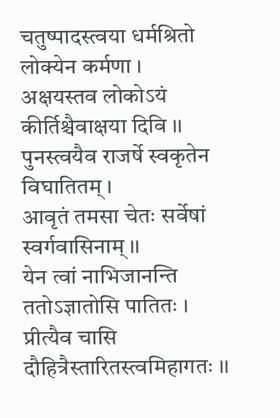चतुष्पादस्त्वया धर्मश्रितो लोक्येन कर्मणा ।
अक्षयस्तव लोकोऽयं कीर्तिश्चैवाक्षया दिवि ।।
पुनस्त्वयैव राजर्षे स्वकृतेन विघातितम्।
आवृतं तमसा चेतः सर्वेषां स्वर्गवासिनाम् ।।
येन त्वां नाभिजानन्ति ततोऽज्ञातोसि पातितः ।
प्रीत्यैव चासि दौहित्रैस्तारितस्त्वमिहागतः ।।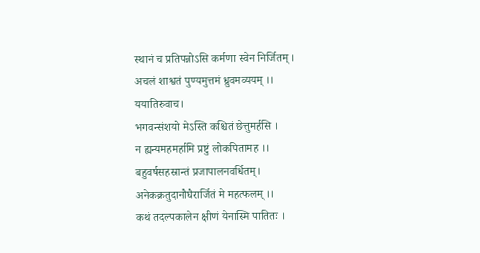स्थानं च प्रतिपन्नोऽसि कर्मणा स्वेन निर्जितम् ।
अचलं शाश्वतं पुण्यमुत्तमं ध्रुवमव्ययम् ।।
ययातिरुवाच।
भगवन्संशयो मेऽस्ति कश्चितं छेत्तुमर्हसि ।
न ह्यन्यमहमर्हामि प्रष्टुं लोकपितामह ।।
बहुवर्षसहस्रान्तं प्रजापालनवर्धितम्।
अनेकक्रतुदानौघैरार्जितं मे महत्फलम् ।।
कथं तदल्पकालेन क्षीणं येनास्मि पातितः ।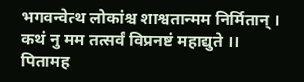भगवन्वेत्थ लोकांश्च शाश्वतान्मम निर्मितान् ।
कथं नु मम तत्सर्वं विप्रनष्टं महाद्युते ।।
पितामह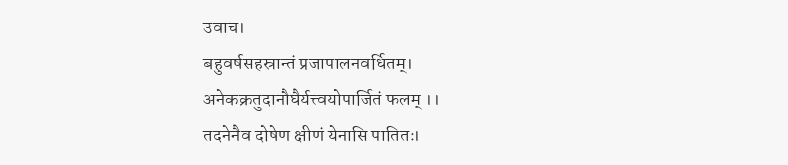उवाच।
बहुवर्षसहस्रान्तं प्रजापालनवर्धितम्।
अनेकक्रतुदानौघैर्यत्त्वयोपार्जितं फलम् ।।
तदनेनैव दोषेण क्षीणं येनासि पातितः।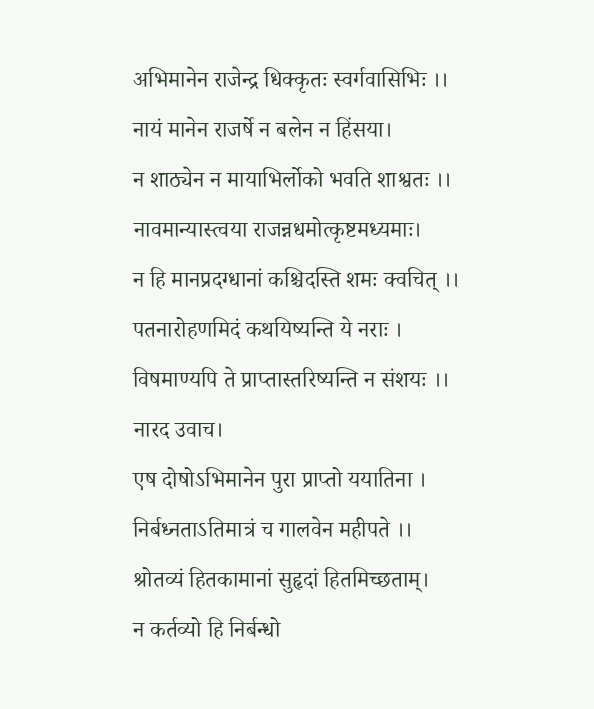अभिमानेन राजेन्द्र धिक्कृतः स्वर्गवासिभिः ।।
नायं मानेन राजर्षे न बलेन न हिंसया।
न शाठ्येन न मायाभिर्लोको भवति शाश्वतः ।।
नावमान्यास्त्वया राजन्नधमोत्कृष्टमध्यमाः।
न हि मानप्रदग्धानां कश्चिदस्ति शमः क्वचित् ।।
पतनारोहणमिदं कथयिष्यन्ति ये नराः ।
विषमाण्यपि ते प्राप्तास्तरिष्यन्ति न संशयः ।।
नारद उवाच।
एष दोषोऽभिमानेन पुरा प्राप्तो ययातिना ।
निर्बध्नताऽतिमात्रं च गालवेन महीपते ।।
श्रोतव्यं हितकामानां सुहृदां हितमिच्छताम्।
न कर्तव्यो हि निर्बन्धो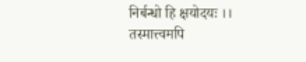निर्बन्धो हि क्षयोदयः ।।
तस्मात्त्वमपि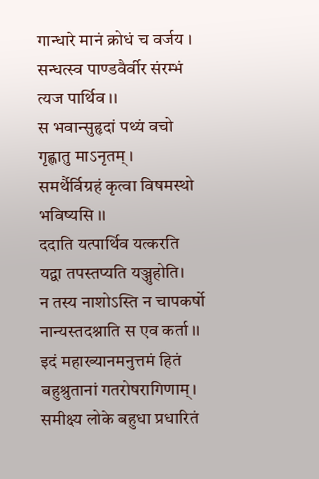गान्धारे मानं क्रोधं च वर्जय ।
सन्धत्स्व पाण्डवैर्वीर संरम्भं त्यज पार्थिव ।।
स भवान्सुहृदां पथ्यं वचो गृह्णातु माऽनृतम् ।
समर्थैर्विग्रहं कृत्वा विषमस्थो भविष्यसि ।।
ददाति यत्पार्थिव यत्करति
यद्वा तपस्तप्यति यञ्जुहोति।
न तस्य नाशोऽस्ति न चापकर्षो
नान्यस्तदश्नाति स एव कर्ता ।।
इदं महाख्यानमनुत्तमं हितं
बहुश्रुतानां गतरोषरागिणाम्।
समीक्ष्य लोके बहुधा प्रधारितं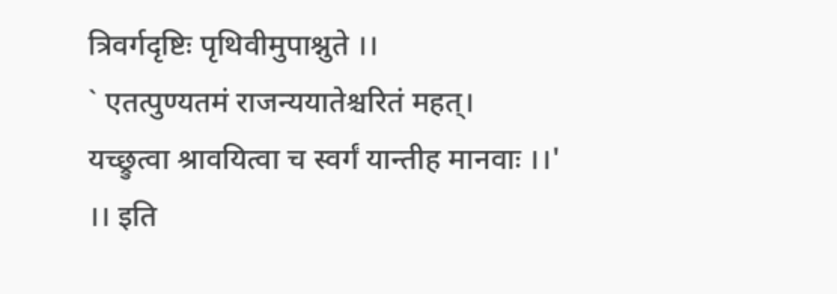त्रिवर्गदृष्टिः पृथिवीमुपाश्नुते ।।
` एतत्पुण्यतमं राजन्ययातेश्चरितं महत्।
यच्छ्रुत्वा श्रावयित्वा च स्वर्गं यान्तीह मानवाः ।।'
।। इति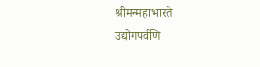श्रीमन्महाभारते
उद्योगपर्वणि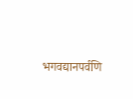भगवद्यानपर्वणि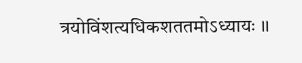त्रयोविंशत्यधिकशततमोऽध्यायः ।।